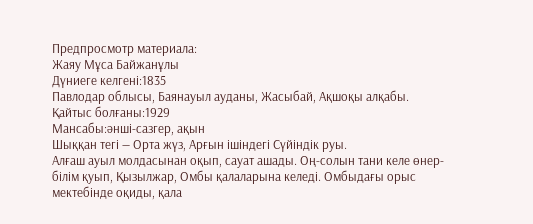Предпросмотр материала:
Жаяу Мұса Байжанұлы
Дүниеге келгені:1835
Павлодар облысы, Баянауыл ауданы, Жасыбай, Ақшоқы алқабы.
Қайтыс болғаны:1929
Мансабы:әнші-сазгер, ақын
Шыққан тегі — Орта жүз, Арғын ішіндегі Сүйіндік руы.
Алғаш ауыл молдасынан оқып, сауат ашады. Оң-солын тани келе өнер-білім қуып, Қызылжар, Омбы қалаларына келеді. Омбыдағы орыс мектебінде оқиды, қала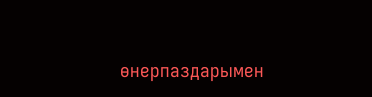өнерпаздарымен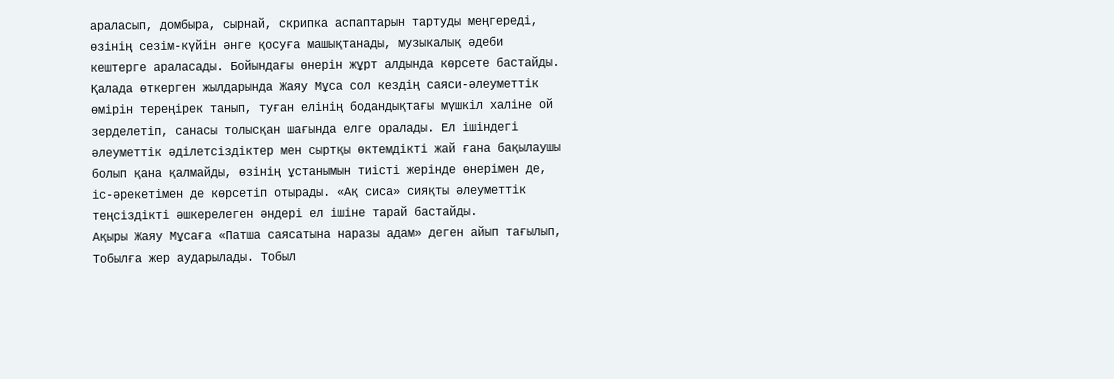араласып, домбыра, сырнай, скрипка аспаптарын тартуды меңгереді, өзінің сезім-күйін әнге қосуға машықтанады, музыкалық әдеби кештерге араласады. Бойындағы өнерін жұрт алдында көрсете бастайды.
Қалада өткерген жылдарында Жаяу Мұса сол кездің саяси-әлеуметтік өмірін тереңірек танып, туған елінің бодандықтағы мүшкіл халіне ой зерделетіп, санасы толысқан шағында елге оралады. Ел ішіндегі әлеуметтік әділетсіздіктер мен сыртқы өктемдікті жай ғана бақылаушы болып қана қалмайды, өзінің ұстанымын тиісті жерінде өнерімен де, іс-әрекетімен де көрсетіп отырады. «Ақ сиса» сияқты әлеуметтік теңсіздікті әшкерелеген әндері ел ішіне тарай бастайды.
Ақыры Жаяу Мұсаға «Патша саясатына наразы адам» деген айып тағылып, Тобылға жер аударылады. Тобыл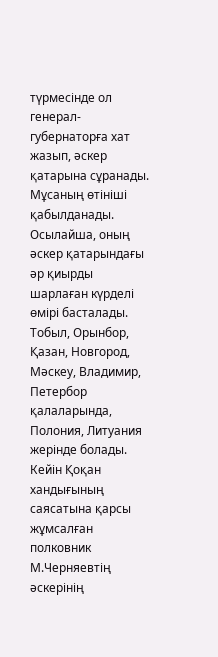түрмесінде ол генерал-губернаторға хат жазып, әскер қатарына сұранады. Мұсаның өтініші қабылданады. Осылайша, оның әскер қатарындағы әр қиырды шарлаған күрделі өмірі басталады. Тобыл, Орынбор, Қазан, Новгород, Мәскеу, Владимир, Петербор қалаларында, Полония, Литуания жерінде болады.
Кейін Қоқан хандығының саясатына қарсы жұмсалған полковник М.Черняевтің әскерінің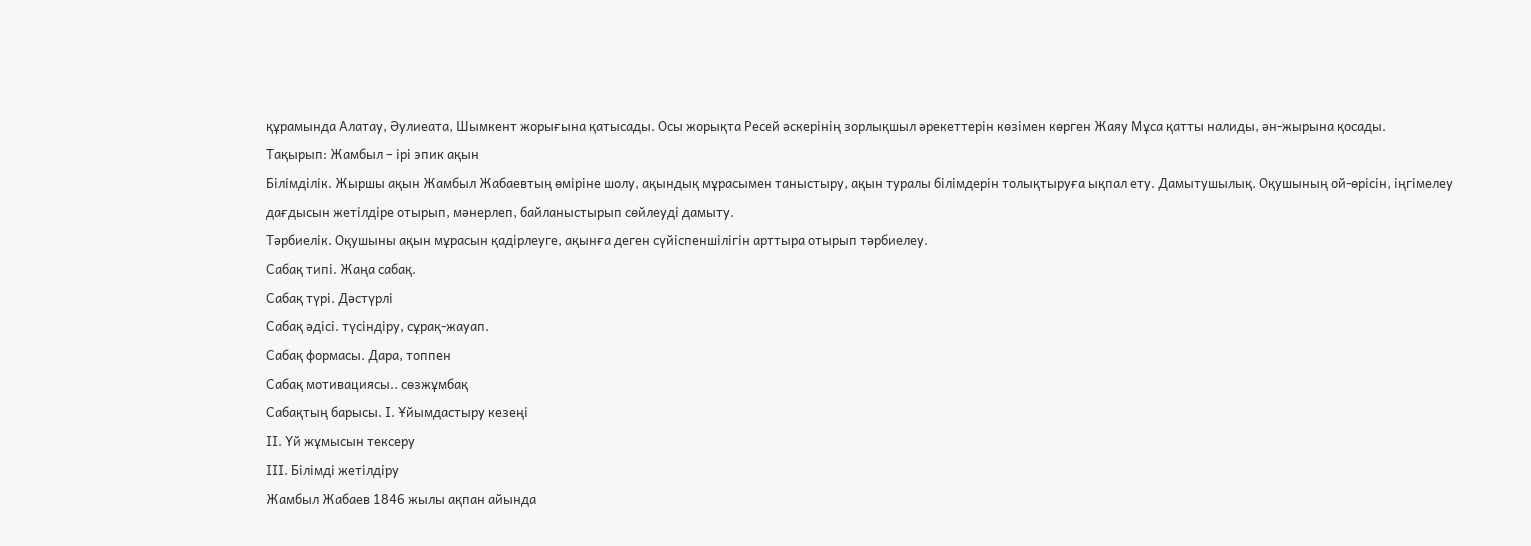құрамында Алатау, Әулиеата, Шымкент жорығына қатысады. Осы жорықта Ресей әскерінің зорлықшыл әрекеттерін көзімен көрген Жаяу Мұса қатты налиды, ән-жырына қосады.
Тақырып: Жамбыл – ірі эпик ақын
Білімділік. Жыршы ақын Жамбыл Жабаевтың өміріне шолу, ақындық мұрасымен таныстыру, ақын туралы білімдерін толықтыруға ықпал ету. Дамытушылық. Оқушының ой-өрісін, іңгімелеу дағдысын жетілдіре отырып, мәнерлеп, байланыстырып сөйлеуді дамыту.
Тәрбиелік. Оқушыны ақын мұрасын қадірлеуге, ақынға деген сүйіспеншілігін арттыра отырып тәрбиелеу.
Сабақ типі. Жаңа сабақ.
Сабақ түрі. Дәстүрлі
Сабақ әдісі. түсіндіру, сұрақ-жауап.
Сабақ формасы. Дара, топпен
Сабақ мотивациясы.. сөзжұмбақ
Сабақтың барысы. І. Ұйымдастыру кезеңі
ІІ. Үй жұмысын тексеру
ІІІ. Білімді жетілдіру
Жамбыл Жабаев 1846 жылы ақпан айында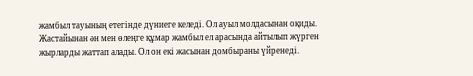жамбыл тауының етегінде дүниеге келеді. Ол ауыл молдасынан оқиды. Жастайынан ән мен өлеңге құмар жамбыл ел арасында айтылып жүрген жырларды жаттап алады. Ол он екі жасынан домбыраны үйренеді.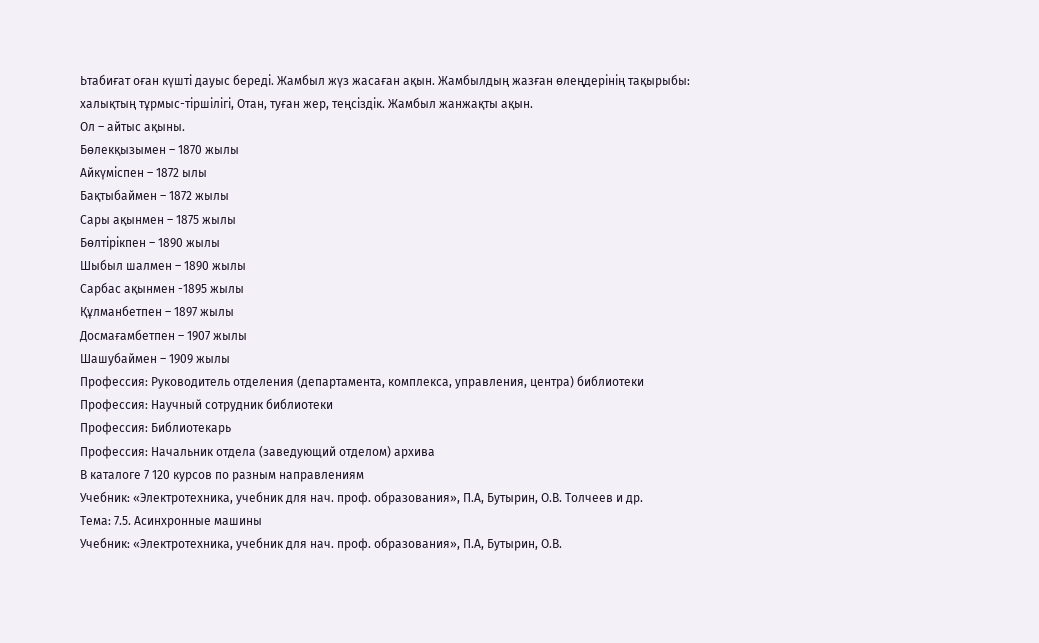Ьтабиғат оған күшті дауыс береді. Жамбыл жүз жасаған ақын. Жамбылдың жазған өлеңдерінің тақырыбы: халықтың тұрмыс-тіршілігі, Отан, туған жер, теңсіздік. Жамбыл жанжақты ақын.
Ол – айтыс ақыны.
Бөлекқызымен – 1870 жылы
Айкүміспен – 1872 ылы
Бақтыбаймен – 1872 жылы
Сары ақынмен – 1875 жылы
Бөлтірікпен – 1890 жылы
Шыбыл шалмен – 1890 жылы
Сарбас ақынмен -1895 жылы
Құлманбетпен – 1897 жылы
Досмағамбетпен – 1907 жылы
Шашубаймен – 1909 жылы
Профессия: Руководитель отделения (департамента, комплекса, управления, центра) библиотеки
Профессия: Научный сотрудник библиотеки
Профессия: Библиотекарь
Профессия: Начальник отдела (заведующий отделом) архива
В каталоге 7 120 курсов по разным направлениям
Учебник: «Электротехника, учебник для нач. проф. образования», П.А, Бутырин, О.В. Толчеев и др.
Тема: 7.5. Асинхронные машины
Учебник: «Электротехника, учебник для нач. проф. образования», П.А, Бутырин, О.В.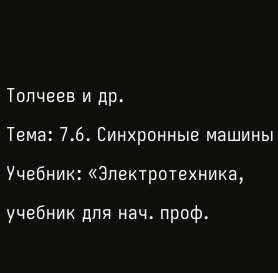Толчеев и др.
Тема: 7.6. Синхронные машины
Учебник: «Электротехника, учебник для нач. проф.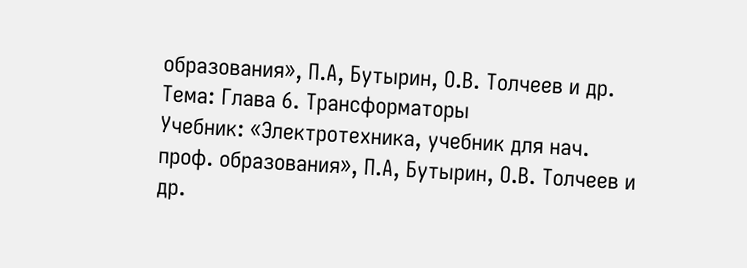образования», П.А, Бутырин, О.В. Толчеев и др.
Тема: Глава 6. Трансформаторы
Учебник: «Электротехника, учебник для нач. проф. образования», П.А, Бутырин, О.В. Толчеев и др.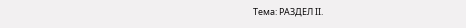Тема: РАЗДЕЛ II.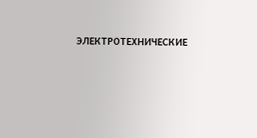ЭЛЕКТРОТЕХНИЧЕСКИЕ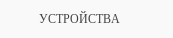УСТРОЙСТВА